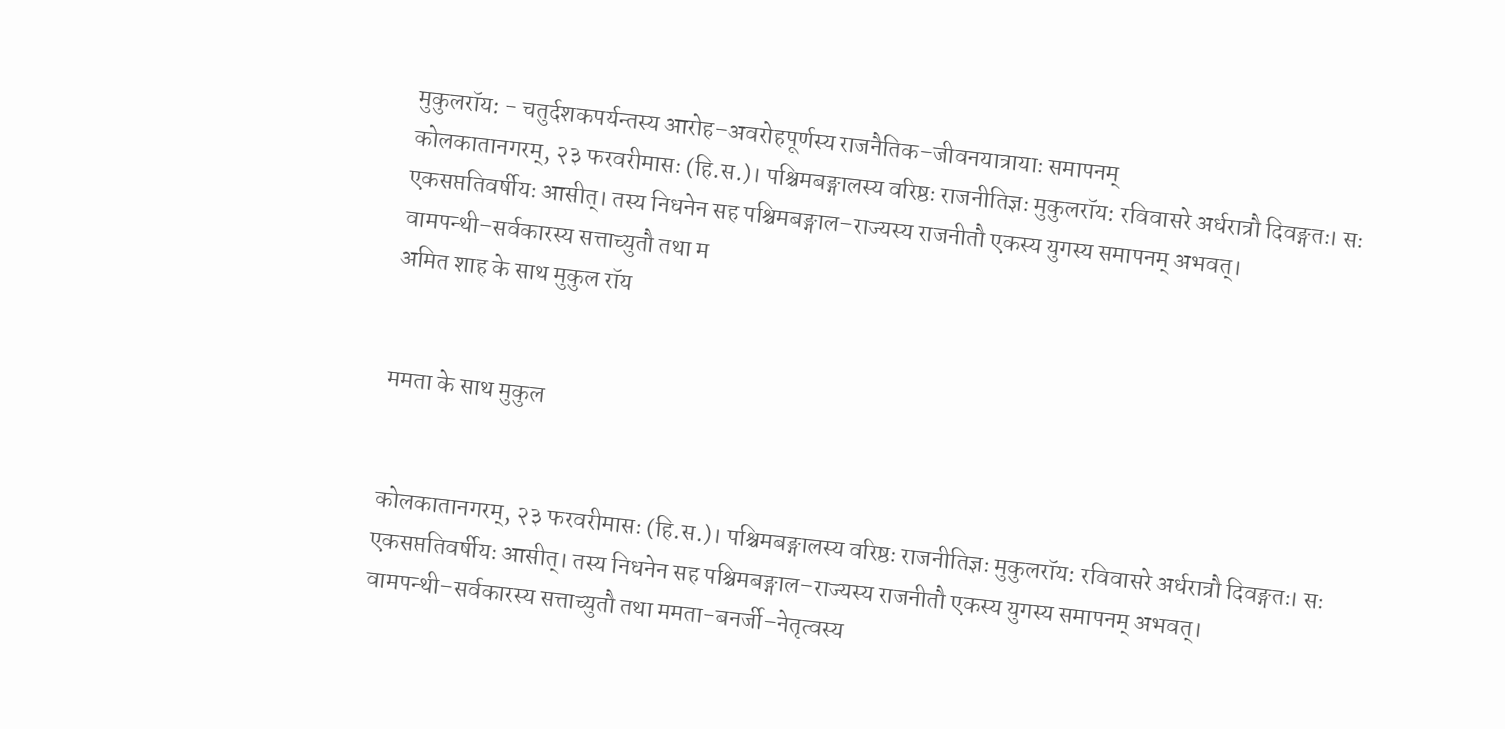मुकुलरॉय: - चतुर्दशकपर्यन्तस्य आरोह–अवरोहपूर्णस्य राजनैतिक–जीवनयात्रायाः समापनम्
कोलकातानगरम्, २३ फरवरीमासः (हि.स.)। पश्चिमबङ्गालस्य वरिष्ठः राजनीतिज्ञः मुकुलरॉय: रविवासरे अर्धरात्रौ दिवङ्गतः। सः एकसप्ततिवर्षीयः आसीत्। तस्य निधनेन सह पश्चिमबङ्गाल–राज्यस्य राजनीतौ एकस्य युगस्य समापनम् अभवत्। वामपन्थी–सर्वकारस्य सत्ताच्युतौ तथा म
अमित शाह के साथ मुकुल रॉय


ममता के साथ मुकुल


कोलकातानगरम्, २३ फरवरीमासः (हि.स.)। पश्चिमबङ्गालस्य वरिष्ठः राजनीतिज्ञः मुकुलरॉय: रविवासरे अर्धरात्रौ दिवङ्गतः। सः एकसप्ततिवर्षीयः आसीत्। तस्य निधनेन सह पश्चिमबङ्गाल–राज्यस्य राजनीतौ एकस्य युगस्य समापनम् अभवत्। वामपन्थी–सर्वकारस्य सत्ताच्युतौ तथा ममता-बनर्जी–नेतृत्वस्य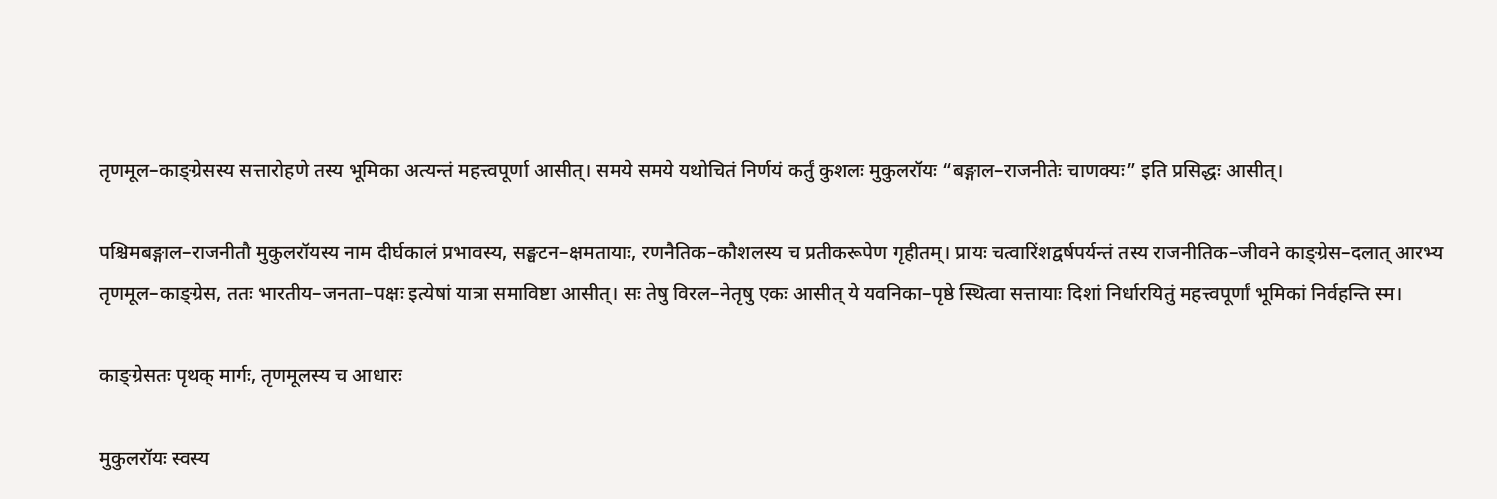तृणमूल–काङ्ग्रेसस्य सत्तारोहणे तस्य भूमिका अत्यन्तं महत्त्वपूर्णा आसीत्। समये समये यथोचितं निर्णयं कर्तुं कुशलः मुकुलरॉयः “बङ्गाल–राजनीतेः चाणक्यः” इति प्रसिद्धः आसीत्।

पश्चिमबङ्गाल–राजनीतौ मुकुलरॉयस्य नाम दीर्घकालं प्रभावस्य, सङ्घटन–क्षमतायाः, रणनैतिक–कौशलस्य च प्रतीकरूपेण गृहीतम्। प्रायः चत्वारिंशद्वर्षपर्यन्तं तस्य राजनीतिक–जीवने काङ्ग्रेस–दलात् आरभ्य तृणमूल–काङ्ग्रेस, ततः भारतीय–जनता–पक्षः इत्येषां यात्रा समाविष्टा आसीत्। सः तेषु विरल–नेतृषु एकः आसीत् ये यवनिका–पृष्ठे स्थित्वा सत्तायाः दिशां निर्धारयितुं महत्त्वपूर्णां भूमिकां निर्वहन्ति स्म।

काङ्ग्रेसतः पृथक् मार्गः, तृणमूलस्य च आधारः

मुकुलरॉयः स्वस्य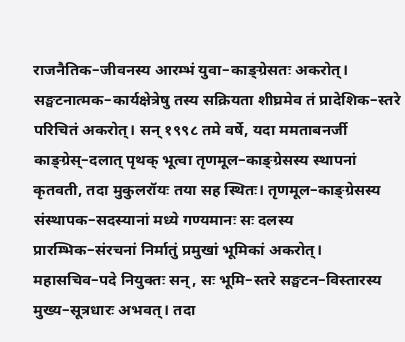राजनैतिक–जीवनस्य आरम्भं युवा–काङ्ग्रेसतः अकरोत्। सङ्घटनात्मक–कार्यक्षेत्रेषु तस्य सक्रियता शीघ्रमेव तं प्रादेशिक–स्तरे परिचितं अकरोत्। सन् १९९८ तमे वर्षे, यदा ममताबनर्जी काङ्ग्रेस्–दलात् पृथक् भूत्वा तृणमूल–काङ्ग्रेसस्य स्थापनां कृतवती, तदा मुकुलरॉयः तया सह स्थितः। तृणमूल–काङ्ग्रेसस्य संस्थापक–सदस्यानां मध्ये गण्यमानः सः दलस्य प्रारम्भिक–संरचनां निर्मातुं प्रमुखां भूमिकां अकरोत्। महासचिव–पदे नियुक्तः सन्, सः भूमि–स्तरे सङ्घटन–विस्तारस्य मुख्य–सूत्रधारः अभवत्। तदा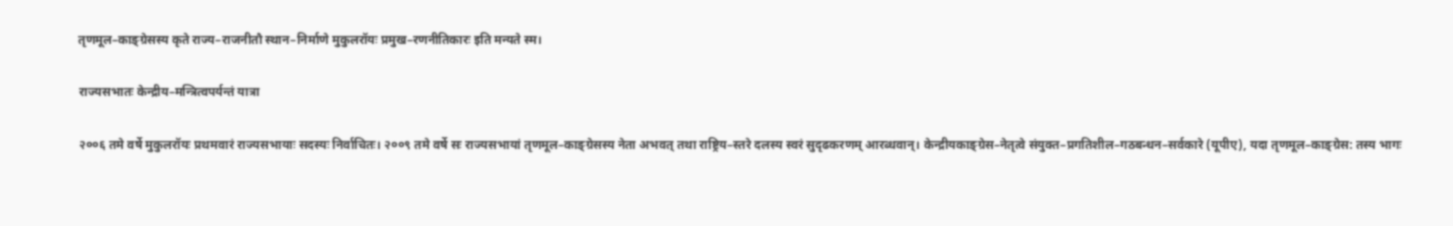तृणमूल–काङ्ग्रेसस्य कृते राज्य–राजनीतौ स्थान–निर्माणे मुकुलरॉयः प्रमुख–रणनीतिकारः इति मन्यते स्म।

राज्यसभातः केन्द्रीय–मन्त्रित्वपर्यन्तं यात्रा

२००६ तमे वर्षे मुकुलरॉयः प्रथमवारं राज्यसभायाः सदस्यः निर्वाचितः। २००९ तमे वर्षे सः राज्यसभायां तृणमूल–काङ्ग्रेसस्य नेता अभवत् तथा राष्ट्रिय–स्तरे दलस्य स्वरं सुदृढकरणम् आरब्धवान्। केन्द्रीयकाङ्ग्रेस–नेतृत्वे संयुक्त–प्रगतिशील–गठबन्धन–सर्वकारे (यूपीए), यदा तृणमूल–काङ्ग्रेस: तस्य भागः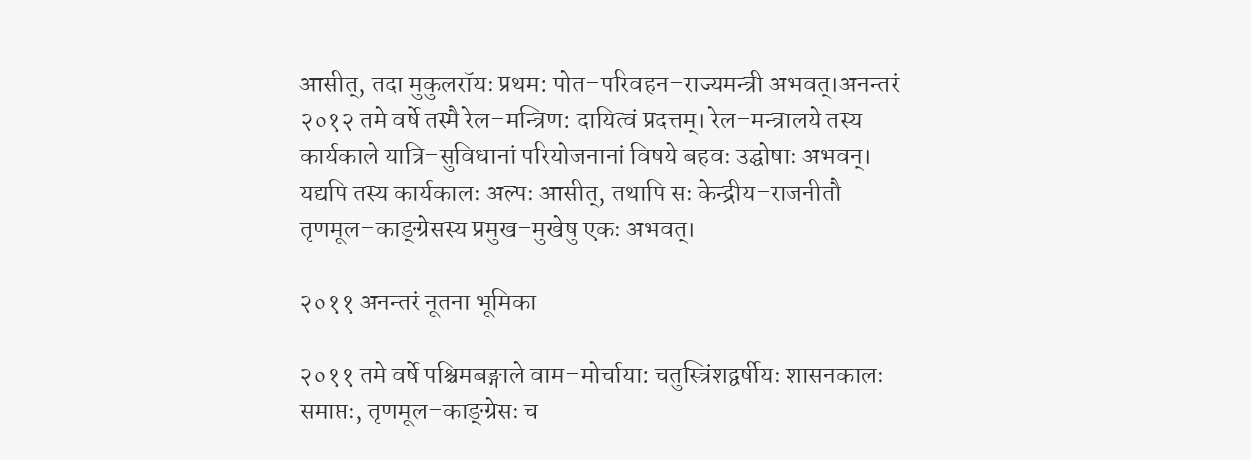आसीत्, तदा मुकुलरॉयः प्रथम: पोत–परिवहन–राज्यमन्त्री अभवत्।अनन्तरं २०१२ तमे वर्षे तस्मै रेल–मन्त्रिण: दायित्वं प्रदत्तम्। रेल–मन्त्रालये तस्य कार्यकाले यात्रि–सुविधानां परियोजनानां विषये बहवः उद्घोषाः अभवन्। यद्यपि तस्य कार्यकालः अल्पः आसीत्, तथापि सः केन्द्रीय–राजनीतौ तृणमूल–काङ्ग्रेसस्य प्रमुख–मुखेषु एकः अभवत्।

२०११ अनन्तरं नूतना भूमिका

२०११ तमे वर्षे पश्चिमबङ्गाले वाम–मोर्चाया: चतुस्त्रिंशद्वर्षीयः शासनकालः समाप्तः, तृणमूल–काङ्ग्रेसः च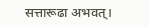सत्तारूढा अभवत्।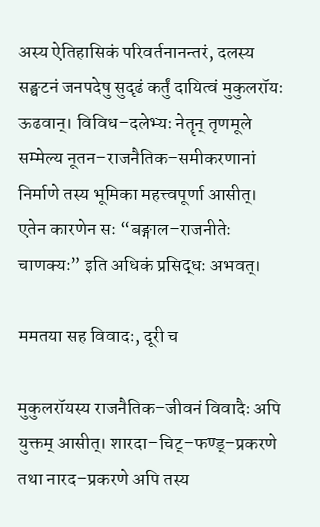अस्य ऐतिहासिकं परिवर्तनानन्तरं, दलस्य सङ्घटनं जनपदेषु सुदृढं कर्तुं दायित्वं मुकुलरॉयः ऊढवान्। विविध–दलेभ्यः नेतॄन् तृणमूले सम्मेल्य नूतन–राजनैतिक–समीकरणानां निर्माणे तस्य भूमिका महत्त्वपूर्णा आसीत्। एतेन कारणेन सः “बङ्गाल–राजनीतेः चाणक्यः” इति अधिकं प्रसिद्धः अभवत्।

ममतया सह विवादः, दूरी च

मुकुलरॉयस्य राजनैतिक–जीवनं विवादैः अपि युक्तम् आसीत्। शारदा–चिट्–फण्ड्–प्रकरणे तथा नारद–प्रकरणे अपि तस्य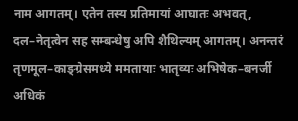नाम आगतम्। एतेन तस्य प्रतिमायां आघातः अभवत्, दल–नेतृत्वेन सह सम्बन्धेषु अपि शैथिल्यम् आगतम्। अनन्तरं तृणमूल–काङ्ग्रेसमध्ये ममतायाः भातृव्यः अभिषेक–बनर्जी अधिकं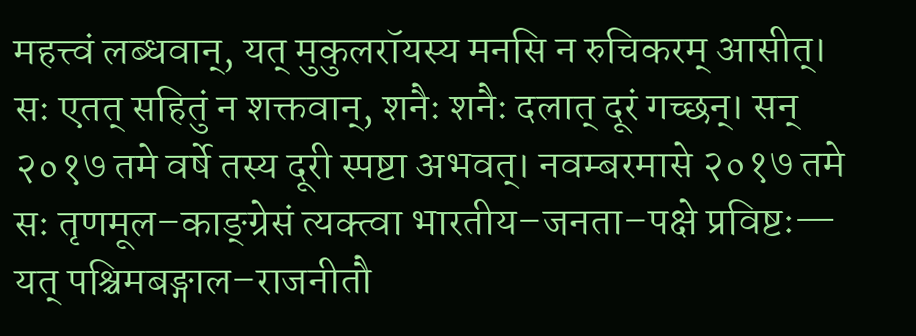महत्त्वं लब्धवान्, यत् मुकुलरॉयस्य मनसि न रुचिकरम् आसीत्। सः एतत् सहितुं न शक्तवान्, शनैः शनैः दलात् दूरं गच्छन्। सन् २०१७ तमे वर्षे तस्य दूरी स्पष्टा अभवत्। नवम्बरमासे २०१७ तमे सः तृणमूल–काङ्ग्रेसं त्यक्त्वा भारतीय–जनता–पक्षे प्रविष्टः— यत् पश्चिमबङ्गाल–राजनीतौ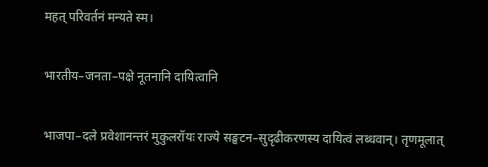महत् परिवर्तनं मन्यते स्म।

भारतीय–जनता–पक्षे नूतनानि दायित्वानि

भाजपा–दले प्रवेशानन्तरं मुकुलरॉयः राज्ये सङ्घटन–सुदृढीकरणस्य दायित्वं लब्धवान्। तृणमूलात्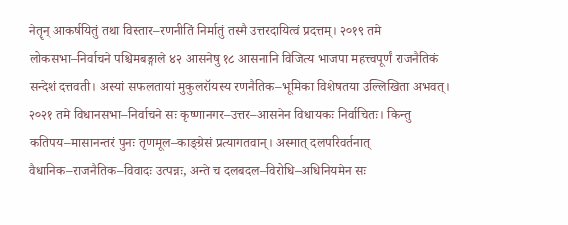नेतॄन् आकर्षयितुं तथा विस्तार–रणनीतिं निर्मातुं तस्मै उत्तरदायित्वं प्रदत्तम्। २०१९ तमे लोकसभा–निर्वाचने पश्चिमबङ्गाले ४२ आसनेषु १८ आसनानि विजित्य भाजपा महत्त्वपूर्णं राजनैतिकं सन्देशं दत्तवती। अस्यां सफलतायां मुकुलरॉयस्य रणनैतिक–भूमिका विशेषतया उल्लिखिता अभवत्। २०२१ तमे विधानसभा–निर्वाचने सः कृष्णानगर–उत्तर–आसनेन विधायकः निर्वाचितः। किन्तु कतिपय–मासानन्तरं पुनः तृणमूल–काङ्ग्रेसं प्रत्यागतवान्। अस्मात् दलपरिवर्तनात् वैधानिक–राजनैतिक–विवादः उत्पन्नः, अन्ते च दलबदल–विरोधि–अधिनियमेन सः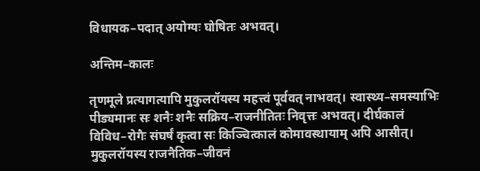विधायक–पदात् अयोग्यः घोषितः अभवत्।

अन्तिम–कालः

तृणमूले प्रत्यागत्यापि मुकुलरॉयस्य महत्त्वं पूर्ववत् नाभवत्। स्वास्थ्य–समस्याभिः पीड्यमानः सः शनैः शनैः सक्रिय–राजनीतितः निवृत्तः अभवत्। दीर्घकालं विविध–रोगैः संघर्षं कृत्वा सः किञ्चित्कालं कोमावस्थायाम् अपि आसीत्। मुकुलरॉयस्य राजनैतिक–जीवनं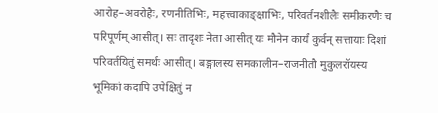आरोह–अवरोहैः, रणनीतिभिः, महत्त्वाकाङ्क्षाभिः, परिवर्तनशीलैः समीकरणैः च परिपूर्णम् आसीत्। सः तादृशः नेता आसीत् यः मौनेन कार्यं कुर्वन् सत्तायाः दिशां परिवर्तयितुं समर्थः आसीत्। बङ्गालस्य समकालीन–राजनीतौ मुकुलरॉयस्य भूमिकां कदापि उपेक्षितुं न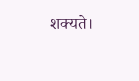शक्यते।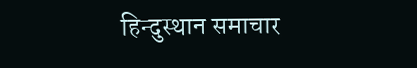हिन्दुस्थान समाचार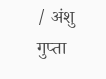/ अंशु गुप्ता